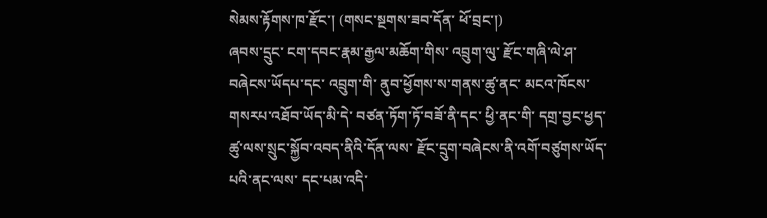སེམས་རྟོགས་ཁ་རྫོང་། (གསང་སྔགས་ཟབ་དོན་ ཕོ་བྲང་།)
ཞབས་དྲུང་ ངག་དབང་རྣམ་རྒྱལ་མཆོག་གིས་ འབྲུག་ལུ་ རྫོང་གཞི་ལེ་ཤ་བཞེངས་ཡོདཔ་དང་ འབྲུག་གི་ ནུབ་ཕྱོགས་ས་གནས་ཚུ་ནང་ མངའ་ཁོངས་གསརཔ་འཐོབ་ཡོད་མི་དེ་ བཙན་ཏོག་ཏོ་བཟོ་ནི་དང་ ཕྱི་ནང་གི་ དགྲ་བྱང་ཕྱད་ཚུ་ལས་སྲུང་སྐྱོབ་འབད་ནིའི་དོན་ལས་ རྫོང་དྲུག་བཞེངས་ནི་འགོ་བཙུགས་ཡོད་པའི་ནང་ལས་ དང་པམ་འདི་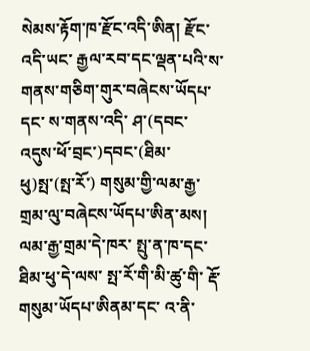སེམས་རྟོག་ཁ་རྫོང་འདི་ཨིན། རྫོང་འདི་ཡང་ རྒྱལ་རབ་དང་ལྡན་པའི་ས་གནས་གཅིག་གུར་བཞེངས་ཡོདཔ་དང་ ས་གནས་འདི་ ཤ་(དབང་འདུས་ཕོ་བྲང་)དབང་(ཐིམ་ཕུ)སྤ་(སྤ་རོ་) གསུམ་གྱི་ལམ་རྒྱ་གྲམ་ལུ་བཞེངས་ཡོདཔ་ཨིན་མས། ལམ་རྒྱ་གྲམ་དེ་ཁར་ སྤུ་ན་ཁ་དང་ ཐིམ་ཕུ་དེ་ལས་ སྤ་རོ་གི་མི་ཚུ་གི་ རྡོ་གསུམ་ཡོདཔ་ཨིནམ་དང་ འ་ནི་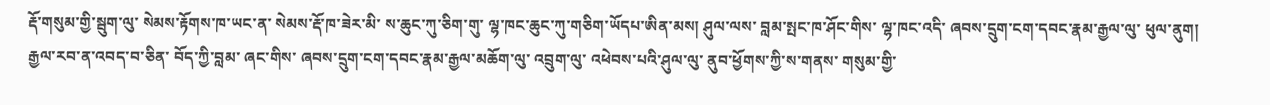རྡོ་གསུམ་གྱི་སྦུག་ལུ་ སེམས་རྟོགས་ཁ་ཡང་ན་ སེམས་རྡོ་ཁ་ཟེར་མི་ ས་ཆུང་ཀུ་ཅིག་གུ་ ལྷ་ཁང་ཆུང་ཀུ་གཅིག་ཡོདཔ་ཨིན་མས། ཤུལ་ལས་ བླམ་སྤང་ཁ་ཤོང་གིས་ ལྷ་ཁང་འདི་ ཞབས་དྲུག་ངག་དབང་རྣམ་རྒྱལ་ལུ་ ཕུལ་ནུག། རྒྱལ་རབ་ན་འབད་བ་ཅིན་ བོད་ཀྱི་བླམ་ ཞང་གིས་ ཞབས་དྲུག་ངག་དབང་རྣམ་རྒྱལ་མཆོག་ལུ་ འབྲུག་ལུ་ འཕེབས་པའི་ཤུལ་ལུ་ ནུབ་ཕྱོགས་ཀྱི་ས་གནས་ གསུམ་གྱི་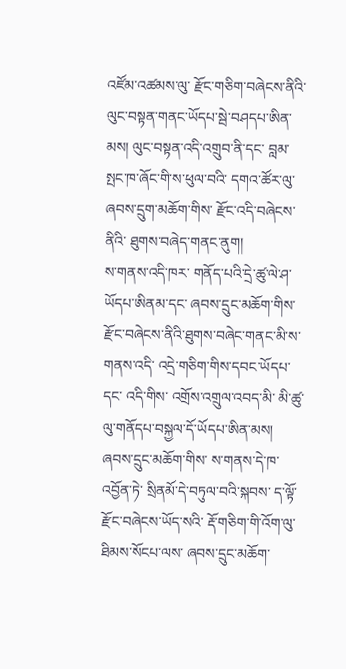འཛོམ་འཚམས་ལུ་ རྫོང་གཅིག་བཞེངས་ནིའི་ ལུང་བསྟན་གནང་ཡོདཔ་སྦེ་བཤདཔ་ཨིན་མས། ལུང་བསྟན་འདི་འགྲུབ་ནི་དང་ བླམ་སྤང་ཁ་ཞོང་གི་ས་ཕུལ་བའི་ དགའ་ཚོར་ལུ་ ཞབས་དྲུག་མཆོག་གིས་ རྫོང་འདི་བཞེངས་ནིའི་ ཐུགས་བཞེད་གནང་ནུག།
ས་གནས་འདི་ཁར་ གནོད་པའི་དྲེ་ཚུ་ལེ་ཤ་ཡོདཔ་ཨིནམ་དང་ ཞབས་དྲུང་མཆོག་གིས་ རྫོང་བཞེངས་ནིའི་ཐུགས་བཞེང་གནང་མི་ས་གནས་འདི་ འདྲེ་གཅིག་གིས་དབང་ཡོདཔ་དང་ འདི་གིས་ འགྲོས་འགྲུལ་འབད་མི་ མི་ཚུ་ལུ་གནོདཔ་བསྐྱལ་དོ་ཡོདཔ་ཨིན་མས། ཞབས་དྲུང་མཆོག་གིས་ ས་གནས་དེ་ཁ་འབྱོན་ཏེ་ སྲིནམོ་དེ་བཏུལ་བའི་སྐབས་ ད་ལྟོ་རྫོང་བཞེངས་ཡོད་སའི་ རྡོ་གཅིག་གི་འོག་ལུ་ ཐིམས་སོངཔ་ལས་ ཞབས་དྲུང་མཆོག་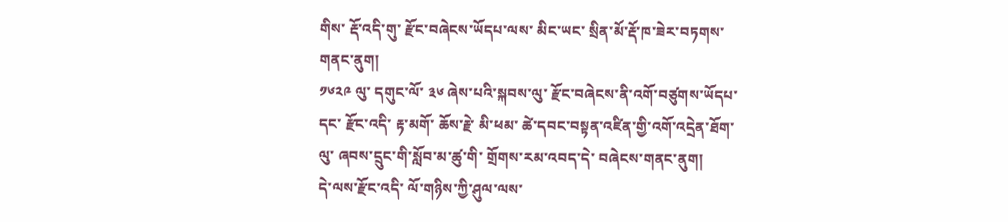གིས་ རྡོ་འདི་གུ་ རྫོང་བཞེངས་ཡོདཔ་ལས་ མིང་ཡང་ སྲིན་མོ་རྡོ་ཁ་ཟེར་བཏགས་གནང་ནུག།
༡༦༢༩ ལུ་ དགུང་ལོ་ ༣༦ ཞེས་པའི་སྐབས་ལུ་ རྫོང་བཞེངས་ནི་འགོ་བཙུགས་ཡོདཔ་དང་ རྫོང་འདི་ རྟ་མགོ་ ཆོས་རྗེ་ མི་ཕམ་ ཚེ་དབང་བསྟན་འཛིན་གྱི་འགོ་འདྲེན་ཐོག་ལུ་ ཞབས་དྲུང་གི་སློབ་མ་ཚུ་གི་ གྲོགས་རམ་འབད་དེ་ བཞེངས་གནང་ནུག།
དེ་ལས་རྫོང་འདི་ ལོ་གཉིས་ཀྱི་ཤུལ་ལས་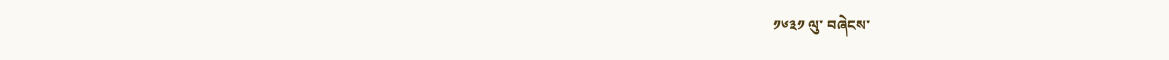༡༦༣༡ ལུ་ བཞེངས་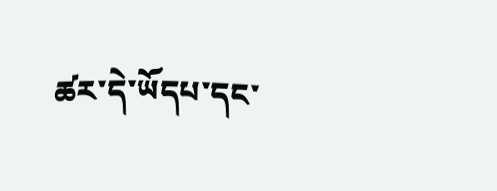ཚར་དེ་ཡོདཔ་དང་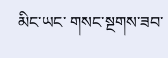མིང་ཡང་ གསང་སྔགས་ཟབ་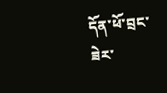དོན་ཕོ་བྲང་ཟེར་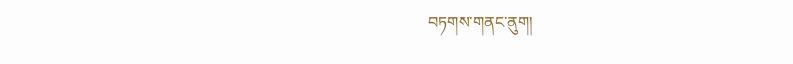བཏགས་གནང་ནུག།